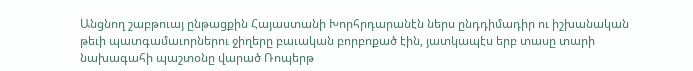Անցնող շաբթուայ ընթացքին Հայաստանի Խորհրդարանէն ներս ընդդիմադիր ու իշխանական թեւի պատգամաւորներու ջիղերը բաւական բորբոքած էին, յատկապէս երբ տասը տարի նախագահի պաշտօնը վարած Ռոպերթ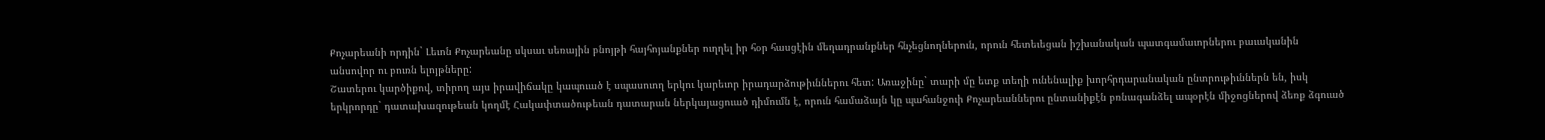Քոչարեանի որդին` Լեւոն Քոչարեանը սկսաւ սեռային բնոյթի հայհոյանքներ ուղղել իր հօր հասցէին մեղադրանքներ հնչեցնողներուն, որուն հետեւեցան իշխանական պատգամաւորներու բաւականին անսովոր ու բուռն ելոյթները:
Շատերու կարծիքով, տիրող այս իրավիճակը կապուած է սպասուող երկու կարեւոր իրադարձութիւններու հետ: Առաջինը` տարի մը ետք տեղի ունենալիք խորհրդարանական ընտրութիւններն են, իսկ երկրորդը` դատախազութեան կողմէ Հակափտածութեան դատարան ներկայացուած դիմումն է, որուն համաձայն կը պահանջուի Քոչարեաններու ընտանիքէն բռնագանձել ապօրէն միջոցներով ձեռք ձգուած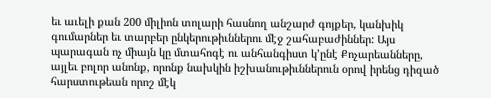եւ աւելի քան 200 միլիոն տոլարի հասնող անշարժ գոյքեր, կանխիկ գումարներ եւ տարբեր ընկերութիւններու մէջ շահաբաժիններ: Այս պարագան ոչ միայն կը մտահոգէ ու անհանգիստ կ’ընէ Քոչարեանները, այլեւ բոլոր անոնք, որոնք նախկին իշխանութիւններուն օրով իրենց դիզած հարստութեան որոշ մէկ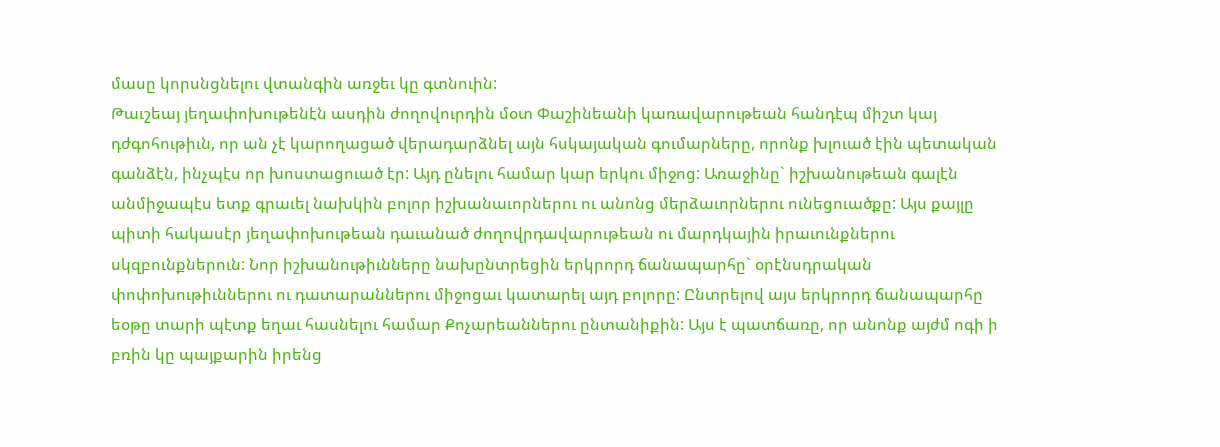մասը կորսնցնելու վտանգին առջեւ կը գտնուին:
Թաւշեայ յեղափոխութենէն ասդին ժողովուրդին մօտ Փաշինեանի կառավարութեան հանդէպ միշտ կայ դժգոհութիւն, որ ան չէ կարողացած վերադարձնել այն հսկայական գումարները, որոնք խլուած էին պետական գանձէն, ինչպէս որ խոստացուած էր: Այդ ընելու համար կար երկու միջոց: Առաջինը` իշխանութեան գալէն անմիջապէս ետք գրաւել նախկին բոլոր իշխանաւորներու ու անոնց մերձաւորներու ունեցուածքը: Այս քայլը պիտի հակասէր յեղափոխութեան դաւանած ժողովրդավարութեան ու մարդկային իրաւունքներու սկզբունքներուն: Նոր իշխանութիւնները նախընտրեցին երկրորդ ճանապարհը` օրէնսդրական փոփոխութիւններու ու դատարաններու միջոցաւ կատարել այդ բոլորը: Ընտրելով այս երկրորդ ճանապարհը եօթը տարի պէտք եղաւ հասնելու համար Քոչարեաններու ընտանիքին: Այս է պատճառը, որ անոնք այժմ ոգի ի բռին կը պայքարին իրենց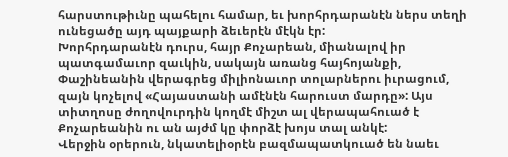հարստութիւնը պահելու համար, եւ խորհրդարանէն ներս տեղի ունեցածը այդ պայքարի ձեւերէն մէկն էր:
Խորհրդարանէն դուրս, հայր Քոչարեան, միանալով իր պատգամաւոր զաւկին, սակայն առանց հայհոյանքի, Փաշինեանին վերագրեց միլիոնաւոր տոլարներու իւրացում, զայն կոչելով «Հայաստանի ամէնէն հարուստ մարդը»: Այս տիտղոսը ժողովուրդին կողմէ միշտ ալ վերապահուած է Քոչարեանին ու ան այժմ կը փորձէ խոյս տալ անկէ:
Վերջին օրերուն, նկատելիօրէն բազմապատկուած են նաեւ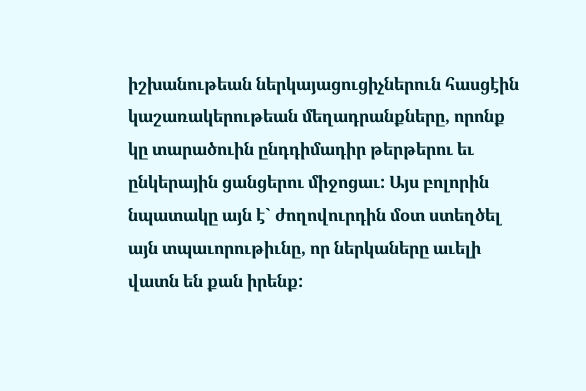իշխանութեան ներկայացուցիչներուն հասցէին կաշառակերութեան մեղադրանքները, որոնք կը տարածուին ընդդիմադիր թերթերու եւ ընկերային ցանցերու միջոցաւ: Այս բոլորին նպատակը այն է` ժողովուրդին մօտ ստեղծել այն տպաւորութիւնը, որ ներկաները աւելի վատն են քան իրենք: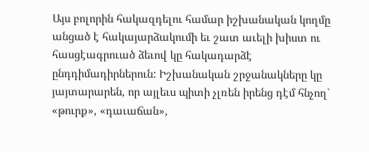Այս բոլորին հակազդելու համար իշխանական կողմը անցած է հակայարձակումի եւ շատ աւելի խիստ ու հասցէագրուած ձեւով կը հակադարձէ ընդդիմադիրներուն: Իշխանական շրջանակները կը յայտարարեն, որ այլեւս պիտի չլռեն իրենց դէմ հնչող` «թուրք», «դաւաճան»,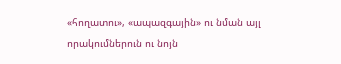«հողատու», «ապազգային» ու նման այլ որակումներուն ու նոյն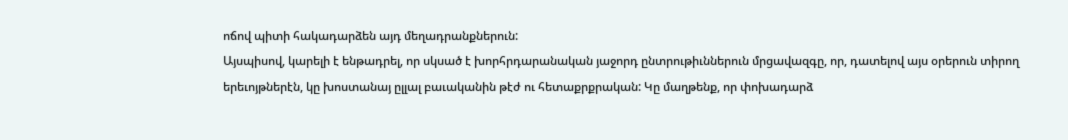ոճով պիտի հակադարձեն այդ մեղադրանքներուն:
Այսպիսով, կարելի է ենթադրել, որ սկսած է խորհրդարանական յաջորդ ընտրութիւններուն մրցավազգը, որ, դատելով այս օրերուն տիրող երեւոյթներէն, կը խոստանայ ըլլալ բաւականին թէժ ու հետաքրքրական: Կը մաղթենք, որ փոխադարձ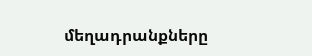մեղադրանքները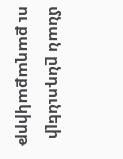մնան ընդունելի ու քաղաքակիրթ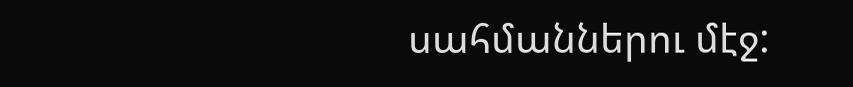սահմաններու մէջ: